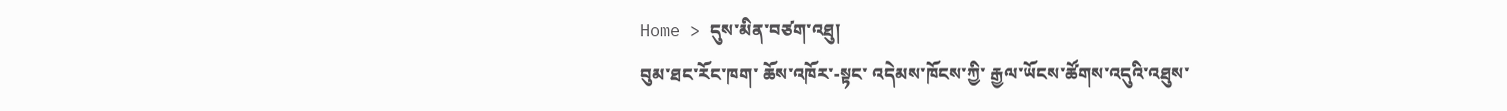Home > དུས་མིན་བཙག་འཐུ།
བུམ་ཐང་རོང་ཁག་ ཆོས་འཁོར་-སྟང་ འདེམས་ཁོངས་ཀྱི་ རྒྱལ་ཡོངས་ཚོགས་འདུའི་འཐུས་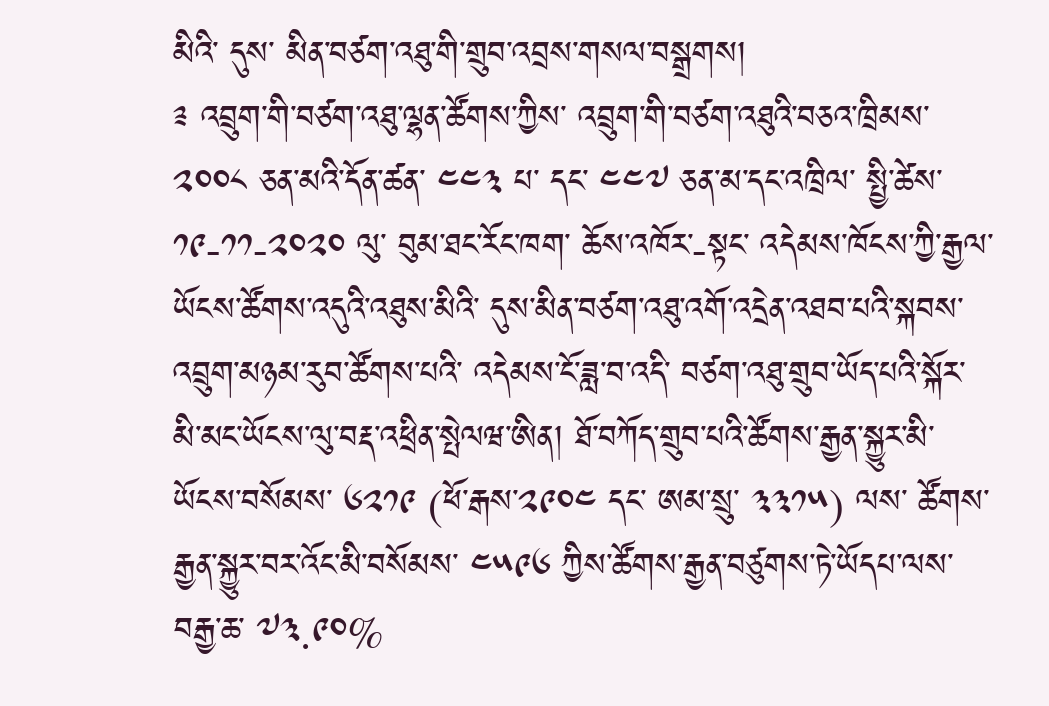མིའི་ དུས་ མིན་བཙག་འཐུ་གི་གྲུབ་འབྲས་གསལ་བསྒྲགས།
༉ འབྲུག་གི་བཙག་འཐུ་ལྷན་ཚོགས་ཀྱིས་ འབྲུག་གི་བཙག་འཐུའི་བཅའ་ཁྲིམས་༢༠༠༨ ཅན་མའི་དོན་ཚན་ ༤༤༣ པ་ དང་ ༤༤༧ ཅན་མ་དང་འཁྲིལ་ སྤྱི་ཚེས་༡༩-༡༡-༢༠༢༠ ལུ་ བུམ་ཐང་རོང་ཁག་ ཆོས་འཁོར་-སྟང་ འདེམས་ཁོངས་ཀྱི་རྒྱལ་ཡོངས་ཚོགས་འདུའི་འཐུས་མིའི་ དུས་མིན་བཙག་འཐུ་འགོ་འདྲེན་འཐབ་པའི་སྐབས་ འབྲུག་མཉམ་རུབ་ཚོགས་པའི་ འདེམས་ངོ་ཟླ་བ་འདི་ བཙག་འཐུ་གྲུབ་ཡོད་པའི་སྐོར་ མི་མང་ཡོངས་ལུ་བརྡ་འཕྲིན་སྤེལཝ་ཨིན། ཐོ་བཀོད་གྲུབ་པའི་ཚོགས་རྒྱན་སྐྱུར་མི་ཡོངས་བསོམས་ ༦༢༡༩ (ཕོ་རྒས་༢༩༠༤ དང་ ཨམ་སྲུ་ ༣༣༡༥) ལས་ ཚོགས་ རྒྱན་སྐྱུར་བར་འོང་མི་བསོམས་ ༤༥༩༦ ཀྱིས་ཚོགས་རྒྱན་བཙུགས་ཏེ་ཡོདཔ་ལས་ བརྒྱ་ཆ་ ༧༣.༩༠%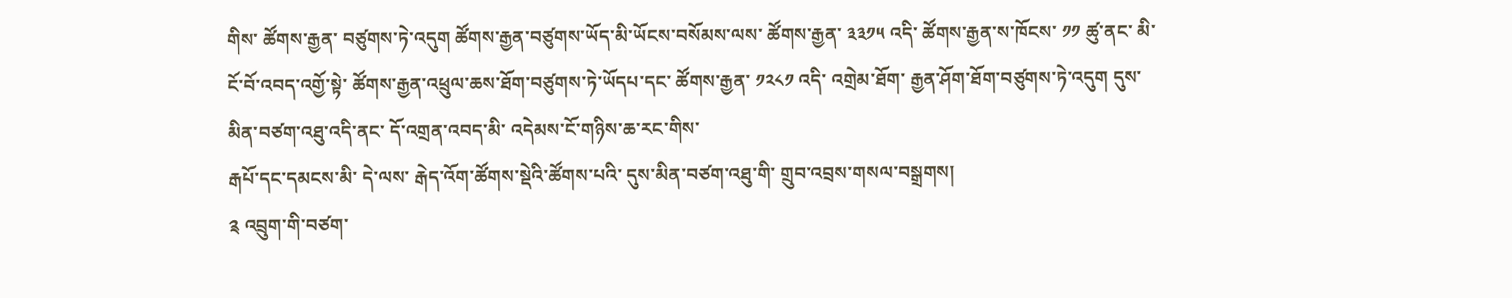གིས་ ཚོགས་རྒྱན་ བཙུགས་ཏེ་འདུག ཚོགས་རྒྱན་བཙུགས་ཡོད་མི་ཡོངས་བསོམས་ལས་ ཚོགས་རྒྱན་ ༣༣༡༥ འདི་ ཚོགས་རྒྱན་ས་ཁོངས་ ༡༡ ཚུ་ནང་ མི་ངོ་བོ་འབད་འགྱོ་སྟེ་ ཚོགས་རྒྱན་འཕྲུལ་ཆས་ཐོག་བཙུགས་ཏེ་ཡོདཔ་དང་ ཚོགས་རྒྱན་ ༡༢༨༡ འདི་ འགྲེམ་ཐོག་ རྒྱན་ཤོག་ཐོག་བཙུགས་ཏེ་འདུག དུས་མིན་བཙག་འཐུ་འདི་ནང་ དོ་འགྲན་འབད་མི་ འདེམས་ངོ་གཉིས་ཆ་རང་གིས་
རྒཔོ་དང་དམངས་མི་ དེ་ལས་ རྒེད་འོག་ཚོགས་སྡེའི་ཚོགས་པའི་ དུས་མིན་བཙག་འཐུ་གི་ གྲུབ་འབྲས་གསལ་བསྒྲགས།
༉ འབྲུག་གི་བཙག་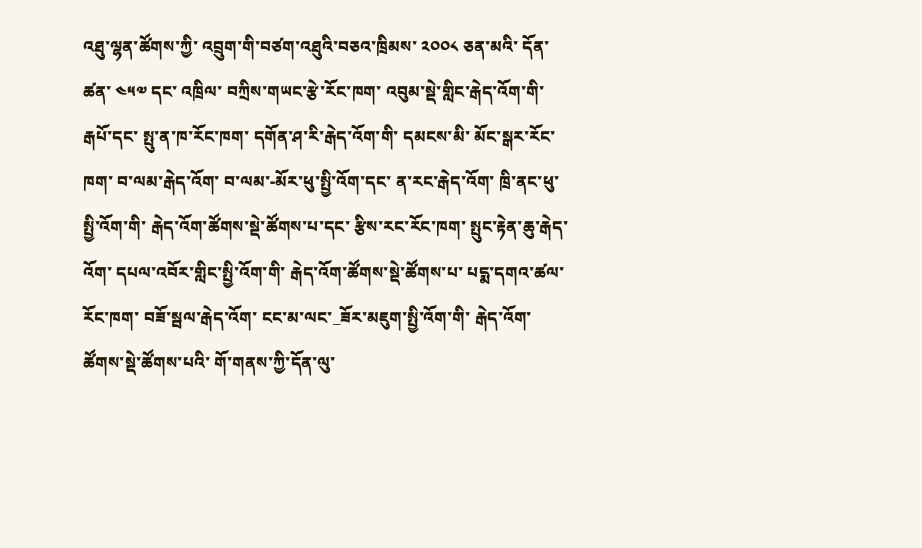འཐུ་ལྷན་ཚོགས་ཀྱི་ འབྲུག་གི་བཙག་འཐུའི་བཅའ་ཁྲིམས་ ༢༠༠༨ ཅན་མའི་ དོན་ཚན་ ༤༥༧ དང་ འཁྲིལ་ བཀྲིས་གཡང་རྩེ་རོང་ཁག་ འབུམ་སྡེ་གླིང་རྒེད་འོག་གི་ རྒཔོ་དང་ སྤུ་ན་ཁ་རོང་ཁག་ དགོན་ཤ་རི་རྒེད་འོག་གི་ དམངས་མི་ མོང་སྒར་རོང་ཁག་ བ་ལམ་རྒེད་འོག་ བ་ལམ་-མོར་ཕུ་སྤྱི་འོག་དང་ ན་རང་རྒེད་འོག་ ཁྲི་ནང་ཕུ་སྤྱི་འོག་གི་ རྒེད་འོག་ཚོགས་སྡེ་ཚོགས་པ་དང་ རྩིས་རང་རོང་ཁག་ སྤུང་རྟེན་ཆུ་རྒེད་འོག་ དཔལ་འབོར་གླིང་སྤྱི་འོག་གི་ རྒེད་འོག་ཚོགས་སྡེ་ཚོགས་པ་ པདྨ་དགའ་ཚལ་རོང་ཁག་ བཟོ་སྦལ་རྒེད་འོག་ ངང་མ་ལང་_ཟོར་མཇུག་སྤྱི་འོག་གི་ རྒེད་འོག་ཚོགས་སྡེ་ཚོགས་པའི་ གོ་གནས་ཀྱི་དོན་ལུ་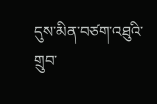དུས་མིན་བཙག་འཐུའི་གྲུབ་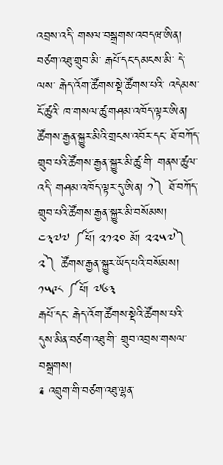འབྲས་འདི་ གསལ་བསྒྲགས་འབདཝ་ཨིན། བཙག་འཐུ་གྲུབ་མི་ རྒཔོ་དང་དམངས་མི་ དེ་ལས་ རྒེད་འོག་ཚོགས་སྡེ་ཚོགས་པའི་ འདེམས་ངོ་ཚུའི་ ཁ་གསལ་ཚུ་གཤམ་འཁོད་ལྟར་ཨིན། ཚོགས་རྒྱན་སྐྱུར་མིའི་གྲངས་འབོར་དང་ ཐོ་བཀོད་གྲུབ་པའི་ཚོགས་རྒྱན་སྐྱུར་མི་ཚུ་གི་ གནས་ཚུལ་འདི་ གཤམ་འཁོད་ལྟར་དུ་ཨིན། ༡༽ ཐོ་བཀོད་གྲུབ་པའི་ཚོགས་རྒྱན་སྐྱུར་མི་བསོམས། ༤༣༧༧ ༼ཕོ། ༢༡༢༠ མོ། ༢༢༥༧༽ ༢༽ ཚོགས་རྒྱན་སྐྱུར་ཡོད་པའི་བསོམས། ༡༥༩༨ ༼ཕོ། ༧༦༣
རྒཔོ་དང་ རྒེད་འོག་ཚོགས་སྡེའི་ཚོགས་པའི་ དུས་མིན་བཙག་འཐུ་གི་ གྲུབ་འབྲས་གསལ་བསྒྲགས།
༉ འབྲུག་གི་བཙག་འཐུ་ལྷན་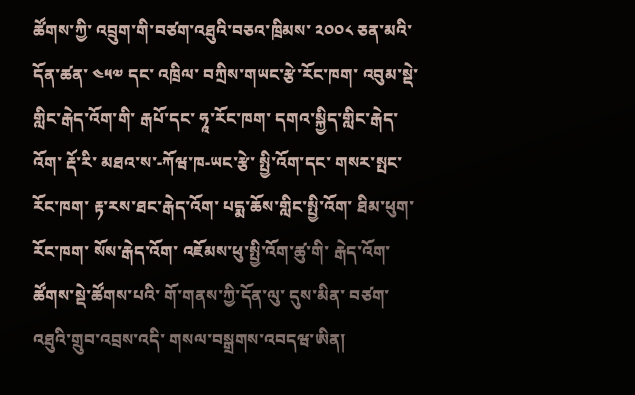ཚོགས་ཀྱི་ འབྲུག་གི་བཙག་འཐུའི་བཅའ་ཁྲིམས་ ༢༠༠༨ ཅན་མའི་ དོན་ཚན་ ༤༥༧ དང་ འཁྲིལ་ བཀྲིས་གཡང་རྩེ་རོང་ཁག་ འབུམ་སྡེ་གླིང་རྒེད་འོག་གི་ རྒཔོ་དང་ ཧཱ་རོང་ཁག་ དགའ་སྐྱིད་གླིང་རྒེད་འོག་ རྡོ་རི་ མཐའ་ས་-ཀོཝ་ཁ-ཡང་རྩེ་ སྤྱི་འོག་དང་ གསར་སྤང་རོང་ཁག་ རྟ་རས་ཐང་རྒེད་འོག་ པདྨ་ཆོས་གླིང་སྤྱི་འོག་ ཐིམ་ཕུག་ རོང་ཁག་ སོས་རྒེད་འོག་ འཇོམས་ཕུ་སྤྱི་འོག་ཚུ་གི་ རྒེད་འོག་ཚོགས་སྡེ་ཚོགས་པའི་ གོ་གནས་ཀྱི་དོན་ལུ་ དུས་མིན་ བཙག་འཐུའི་གྲུབ་འབྲས་འདི་ གསལ་བསྒྲགས་འབདཝ་ཨིན།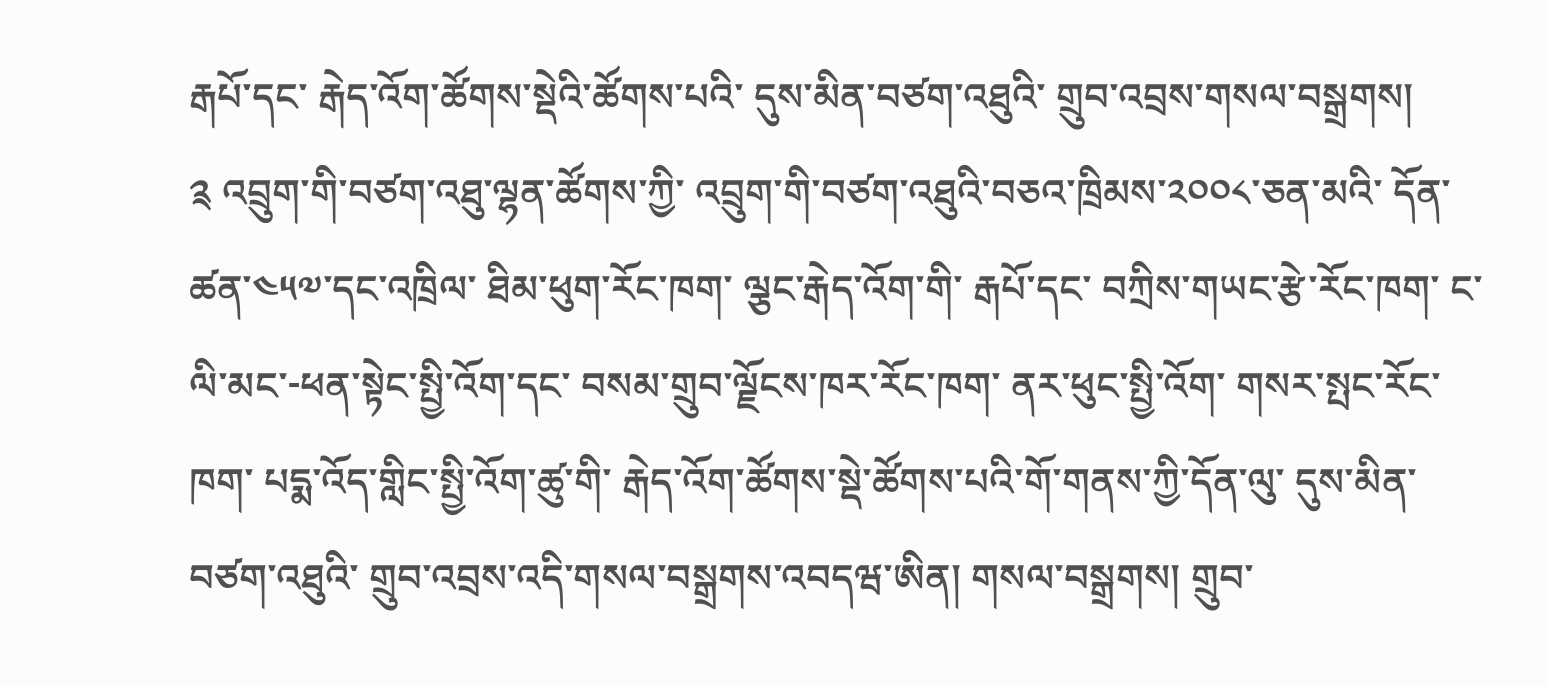རྒཔོ་དང་ རྒེད་འོག་ཚོགས་སྡེའི་ཚོགས་པའི་ དུས་མིན་བཙག་འཐུའི་ གྲུབ་འབྲས་གསལ་བསྒྲགས།
༉ འབྲུག་གི་བཙག་འཐུ་ལྷན་ཚོགས་ཀྱི་ འབྲུག་གི་བཙག་འཐུའི་བཅའ་ཁྲིམས་༢༠༠༨་ཅན་མའི་ དོན་ཚན་༤༥༧་དང་འཁྲིལ་ ཐིམ་ཕུག་རོང་ཁག་ ལྕང་རྒེད་འོག་གི་ རྒཔོ་དང་ བཀྲིས་གཡང་རྩེ་རོང་ཁག་ ང་ལི་མང་-ཕན་སྟེང་སྤྱི་འོག་དང་ བསམ་གྲུབ་ལྗོངས་ཁར་རོང་ཁག་ ནར་ཕུང་སྤྱི་འོག་ གསར་སྤང་རོང་ཁག་ པདྨ་འོད་གླིང་སྤྱི་འོག་ཚུ་གི་ རྒེད་འོག་ཚོགས་སྡེ་ཚོགས་པའི་གོ་གནས་ཀྱི་དོན་ལུ་ དུས་མིན་བཙག་འཐུའི་ གྲུབ་འབྲས་འདི་གསལ་བསྒྲགས་འབདཝ་ཨིན། གསལ་བསྒྲགས། གྲུབ་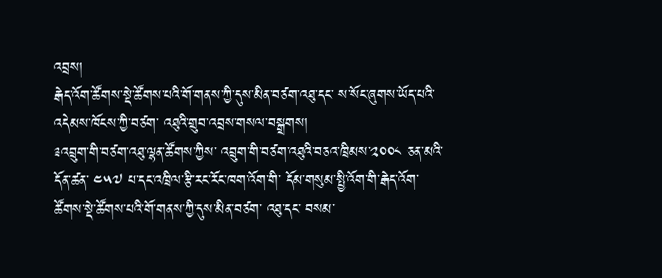འབྲས།
རྒེད་འོག་ཚོགས་སྡེ་ཚོགས་པའི་གོ་གནས་ཀྱི་དུས་མིན་བཙག་འཐུ་དང་ ས་སོང་ཞུགས་ཡོད་པའི་འདེམས་ཁོངས་ཀྱི་བཙག་ འཐུའི་གྲུབ་འབྲས་གསལ་བསྒྲགས།
༉འབྲུག་གི་བཙག་འཐུ་ལྷན་ཚོགས་ཀྱིས་ འབྲུག་གི་བཙག་འཐུའི་བཅའ་ཁྲིམས་༢༠༠༨ ཅན་མའི་དོན་ཚན་ ༤༥༧ པ་དང་འཁྲིལ་རྩི་རང་རོང་ཁག་འོག་གི་ དོམ་གསུམ་སྤྱི་འོག་གི་རྒེད་འོག་ཚོགས་སྡེ་ཚོགས་པའི་གོ་གནས་ཀྱི་དུས་མིན་བཙག་ འཐུ་དང་ བསམ་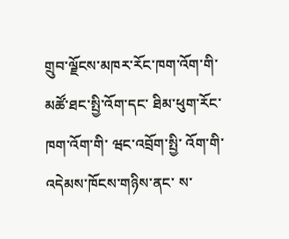གྲུབ་ལྗོངས་མཁར་རོང་ཁག་འོག་གི་ མཚོ་ཐང་སྤྱི་འོག་དང་ ཐིམ་ཕུག་རོང་ཁག་འོག་གི་ ཝང་འབྲོག་སྤྱི་ འོག་གི་འདེམས་ཁོངས་གཉིས་ནང་ ས་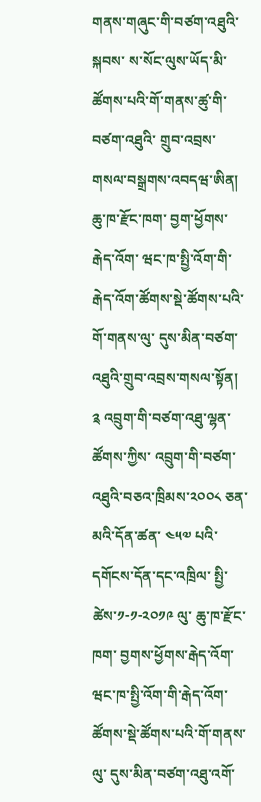གནས་གཞུང་གི་བཙག་འཐུའི་སྐབས་ ས་སོང་ལུས་ཡོད་མི་ཚོགས་པའི་གོ་གནས་ཚུ་གི་ བཙག་འཐུའི་ གྲུབ་འབྲས་གསལ་བསྒྲགས་འབདཝ་ཨིན།
ཆུ་ཁ་རྫོང་ཁག་ བྱག་ཕྱོགས་རྒེད་འོག་ ཝང་ཁ་སྤྱི་འོག་གི་ རྒེད་འོག་ཚོགས་སྡེ་ཚོགས་པའི་གོ་གནས་ལུ་ དུས་མིན་བཙག་འཐུའི་གྲུབ་འབྲས་གསལ་སྟོན།
༉ འབྲུག་གི་བཙག་འཐུ་ལྷན་ཚོགས་ཀྱིས་ འབྲུག་གི་བཙག་འཐུའི་བཅའ་ཁྲིམས་༢༠༠༨ ཅན་མའི་དོན་ཚན་ ༤༥༧ པའི་དགོངས་དོན་དང་འཁྲིལ་ སྤྱི་ཚེས་༡-༡-༢༠༡༩ ལུ་ ཆུ་ཁ་རྫོང་ཁག་ བྱགས་ཕྱོགས་རྒེད་འོག་ ཝང་ཁ་སྤྱི་འོག་གི་རྒེད་འོག་ཚོགས་སྡེ་ཚོགས་པའི་གོ་གནས་ལུ་ དུས་མིན་བཙག་འཐུ་འགོ་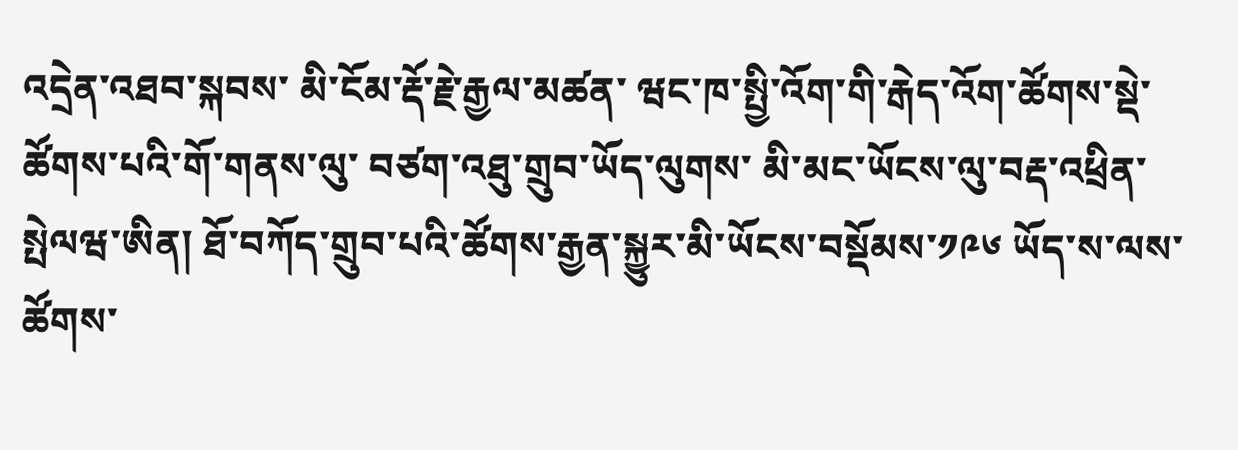འདྲེན་འཐབ་སྐབས་ མི་ངོམ་རྡོ་རྗེ་རྒྱལ་མཚན་ ཝང་ཁ་སྤྱི་འོག་གི་རྒེད་འོག་ཚོགས་སྡེ་ཚོགས་པའི་གོ་གནས་ལུ་ བཙག་འཐུ་གྲུབ་ཡོད་ལུགས་ མི་མང་ཡོངས་ལུ་བརྡ་འཕྲིན་སྤེལཝ་ཨིན། ཐོ་བཀོད་གྲུབ་པའི་ཚོགས་རྒྱན་སྐྱུར་མི་ཡོངས་བསྡོམས་༡༩༦ ཡོད་ས་ལས་ ཚོགས་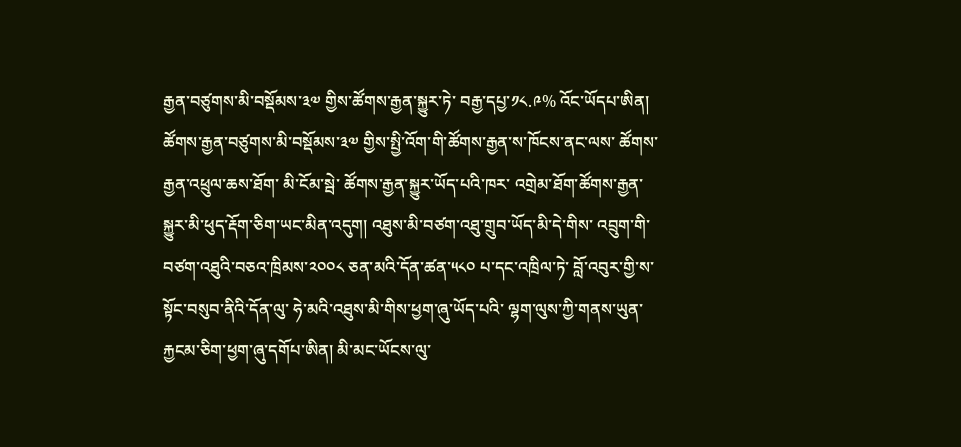རྒྱན་བཙུགས་མི་བསྡོམས་༣༧ གྱིས་ཚོགས་རྒྱན་སྐྱུར་ཏེ་ བརྒྱ་དཔྱ་༡༨.༩% འོང་ཡོདཔ་ཨིན། ཚོགས་རྒྱན་བཙུགས་མི་བསྡོམས་༣༧ གྱིས་སྤྱི་འོག་གི་ཚོགས་རྒྱན་ས་ཁོངས་ནང་ལས་ ཚོགས་རྒྱན་འཕྲུལ་ཆས་ཐོག་ མི་ངོམ་སྦེ་ ཚོགས་རྒྱན་སྐྱུར་ཡོད་པའི་ཁར་ འགྲེམ་ཐོག་ཚོགས་རྒྱན་སྐྱུར་མི་ཕུད་རྡོག་ཅིག་ཡང་མིན་འདུག། འཐུས་མི་བཙག་འཐུ་གྲུབ་ཡོད་མི་དེ་གིས་ འབྲུག་གི་བཙག་འཐུའི་བཅའ་ཁྲིམས་༢༠༠༨ ཅན་མའི་དོན་ཚན་༥༨༠ པ་དང་འཁྲིལ་ཏེ་ བློ་འབུར་གྱི་ས་སྟོང་བསུབ་ནིའི་དོན་ལུ་ ཧེ་མའི་འཐུས་མི་གིས་ཕྱག་ཞུ་ཡོད་པའི་ ལྷག་ལུས་ཀྱི་གནས་ཡུན་རྐྱངམ་ཅིག་ཕྱག་ཞུ་དགོཔ་ཨིན། མི་མང་ཡོངས་ལུ་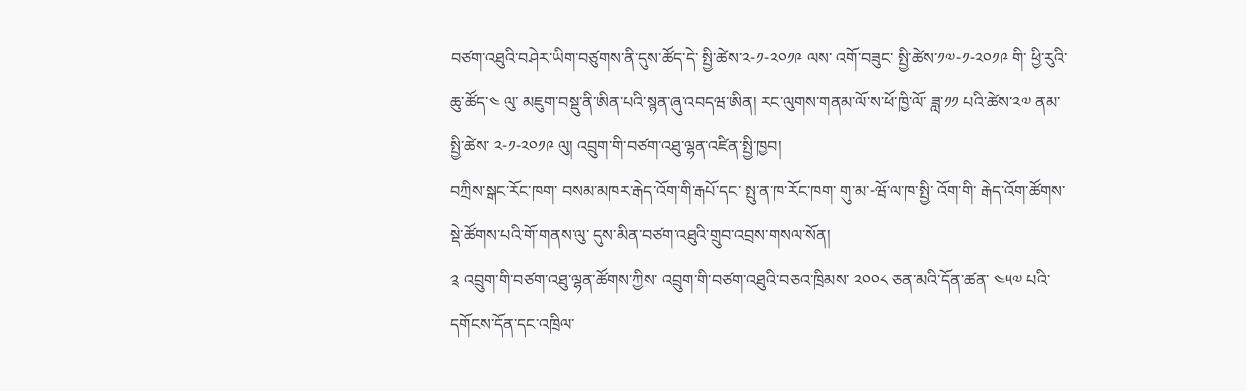བཙག་འཐུའི་བཤེར་ཡིག་བཙུགས་ནི་དུས་ཚོད་དེ་ སྤྱི་ཚེས་༢-༡-༢༠༡༩ ལས་ འགོ་བཟུང་ སྤྱི་ཚེས་༡༧-༡-༢༠༡༩ གི་ ཕྱི་རུའི་ཆུ་ཚོད་༤ ལུ་ མཇུག་བསྡུ་ནི་ཨིན་པའི་སྙན་ཞུ་འབདཝ་ཨིན། རང་ལུགས་གནམ་ལོ་ས་ཕོ་ཁྱི་ལོ་ ཟླ་༡༡ པའི་ཚེས་༢༧ ནམ་ སྤྱི་ཚེས་ ༢-༡-༢༠༡༩ ལུ། འབྲུག་གི་བཙག་འཐུ་ལྷན་འཛིན་སྤྱི་ཁྱབ།
བཀྲིས་སྒང་རོང་ཁག་ བསམ་མཁར་རྒེད་འོག་གི་རྒཔོ་དང་ སྤུ་ན་ཁ་རོང་ཁག་ གུ་མ་-ཝོ་ལ་ཁ་སྤྱི་ འོག་གི་ རྒེད་འོག་ཚོགས་སྡེ་ཚོགས་པའི་གོ་གནས་ལུ་ དུས་མིན་བཙག་འཐུའི་གྲུབ་འབྲས་གསལ་སོན།
༉ འབྲུག་གི་བཙག་འཐུ་ལྷན་ཚོགས་ཀྱིས་ འབྲུག་གི་བཙག་འཐུའི་བཅའ་ཁྲིམས་ ༢༠༠༨ ཅན་མའི་དོན་ཚན་ ༤༥༧ པའི་དགོངས་དོན་དང་འཁྲིལ་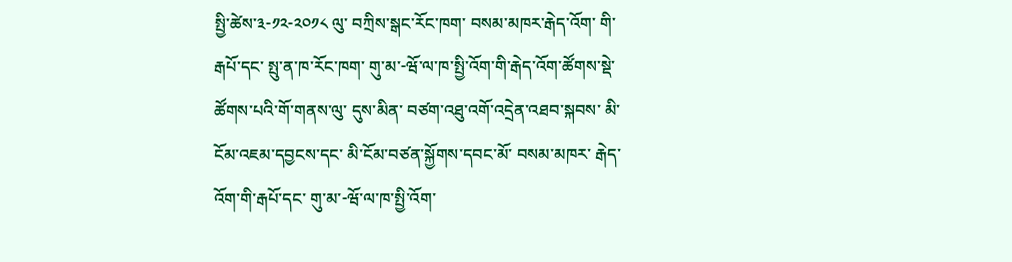སྤྱི་ཚེས་༣-༡༢-༢༠༡༨ ལུ་ བཀྲིས་སྒང་རོང་ཁག་ བསམ་མཁར་རྒེད་འོག་ གི་རྒཔོ་དང་ སྤུ་ན་ཁ་རོང་ཁག་ གུ་མ་-ཝོ་ལ་ཁ་སྤྱི་འོག་གི་རྒེད་འོག་ཚོགས་སྡེ་ཚོགས་པའི་གོ་གནས་ལུ་ དུས་མིན་ བཙག་འཐུ་འགོ་འདྲེན་འཐབ་སྐབས་ མི་ངོམ་འཇམ་དབྱངས་དང་ མི་ངོམ་བཙན་སྐྱོགས་དབང་མོ་ བསམ་མཁར་ རྒེད་འོག་གི་རྒཔོ་དང་ གུ་མ་-ཝོ་ལ་ཁ་སྤྱི་འོག་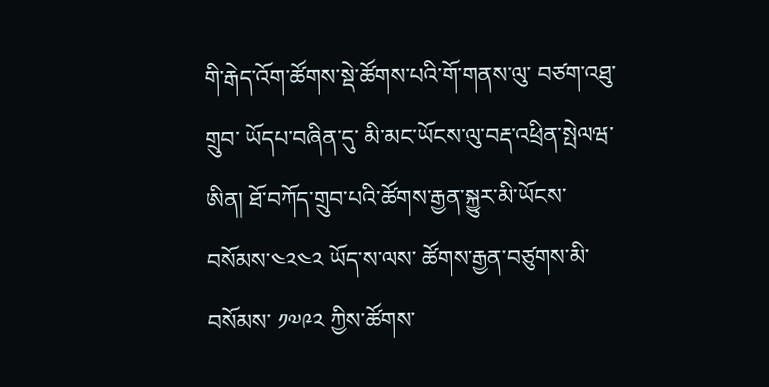གི་རྒེད་འོག་ཚོགས་སྡེ་ཚོགས་པའི་གོ་གནས་ལུ་ བཙག་འཐུ་གྲུབ་ ཡོདཔ་བཞིན་དུ་ མི་མང་ཡོངས་ལུ་བརྡ་འཕྲིན་སྤེལཝ་ཨིན། ཐོ་བཀོད་གྲུབ་པའི་ཚོགས་རྒྱན་སྐྱུར་མི་ཡོངས་བསོམས་༤༢༤༢ ཡོད་ས་ལས་ ཚོགས་རྒྱན་བཙུགས་མི་བསོམས་ ༡༧༩༢ ཀྱིས་ཚོགས་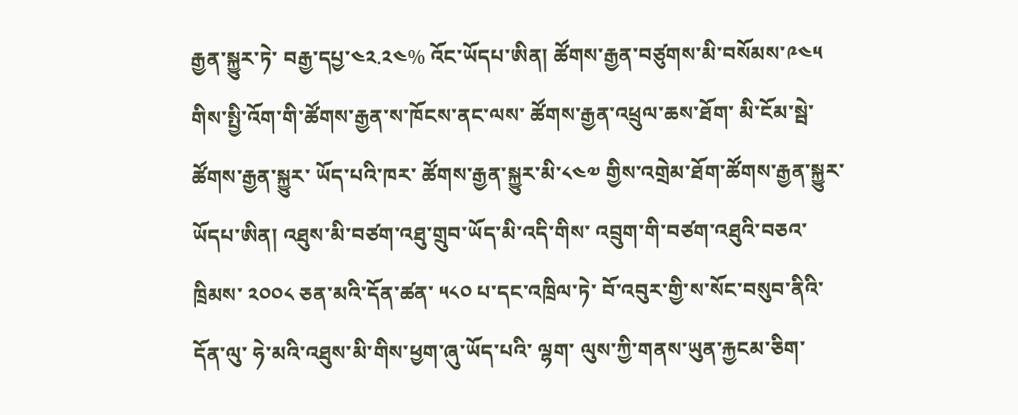རྒྱན་སྐྱུར་ཏེ་ བརྒྱ་དཔྱ་༤༢.༢༤% འོང་ཡོདཔ་ཨིན། ཚོགས་རྒྱན་བཙུགས་མི་བསོམས་༩༤༥ གིས་སྤྱི་འོག་གི་ཚོགས་རྒྱན་ས་ཁོངས་ནང་ལས་ ཚོགས་རྒྱན་འཕྲུལ་ཆས་ཐོག་ མི་ངོམ་སྦེ་ ཚོགས་རྒྱན་སྐྱུར་ ཡོད་པའི་ཁར་ ཚོགས་རྒྱན་སྐྱུར་མི་༨༤༧ གྱིས་འགྲེམ་ཐོག་ཚོགས་རྒྱན་སྐྱུར་ཡོདཔ་ཨིན། འཐུས་མི་བཙག་འཐུ་གྲུབ་ཡོད་མི་འདི་གིས་ འབྲུག་གི་བཙག་འཐུའི་བཅའ་ཁྲིམས་ ༢༠༠༨ ཅན་མའི་དོན་ཚན་ ༥༨༠ པ་དང་འཁྲིལ་ཏེ་ བོ་འབུར་གྱི་ས་སོང་བསུབ་ནིའི་དོན་ལུ་ ཧེ་མའི་འཐུས་མི་གིས་ཕྱག་ཞུ་ཡོད་པའི་ ལྷག་ ལུས་ཀྱི་གནས་ཡུན་རྐྱངམ་ཅིག་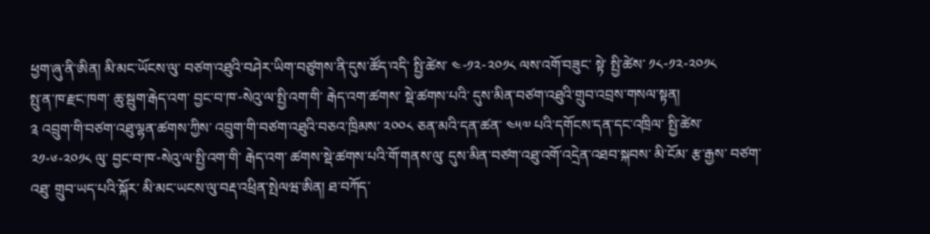ཕྱག་ཞུ་ནི་ཨིན། མི་མང་ཡོངས་ལུ་ བཙག་འཐུའི་བཤེར་ཡིག་བཙུགས་ནི་དུས་ཚོད་འདི་ སྤྱི་ཚེས་ ༤-༡༢-༢༠༡༨ ལས་འགོ་བཟུང་ སྟེ་ སྤྱི་ཚེས་ ༡༨-༡༢-༢༠༡༨
སྤུ་ན་ཁ་རྫང་ཁག་ ཆུ་སྦུག་རྒེད་འག་ བྱང་བ་ཁ་-སེའུ་ལ་སྤྱི་འག་གི་ རྒེད་འག་ཚགས་ སྡེ་ཚགས་པའི་ དུས་མིན་བཙག་འཐུའི་གྲུབ་འབྲས་གསལ་སྟན།
༉ འབྲུག་གི་བཙག་འཐུ་ལྷན་ཚགས་ཀྱིས་ འབྲུག་གི་བཙག་འཐུའི་བཅའ་ཁྲིམས་ ༢༠༠༨ ཅན་མའི་དན་ཚན་ ༤༥༧ པའི་དགོངས་དན་དང་འཁྲིལ་ སྤྱི་ཚེས་ ༢༡-༦-༢༠༡༨ ལུ་ བྱང་བ་ཁ་-སེའུ་ལ་སྤྱི་འག་གི་ རྒེད་འག་ ཚགས་སྡེ་ཚགས་པའི་གོ་གནས་ལུ་ དུས་མིན་བཙག་འཐུ་འགོ་འདྲེན་འཐབ་སྐབས་ མི་ངོམ་ རྩ་རྒྱས་ བཙག་འཐུ་ གྲུབ་ཡད་པའི་སྐོར་ མི་མང་ཡངས་ལུ་བརྡ་འཕྲིན་སྤེལཝ་ཨིན། ཐ་བཀོད་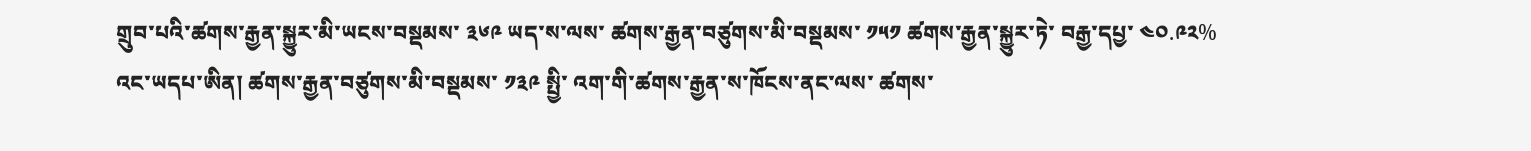གྲུབ་པའི་ཚགས་རྒྱན་སྐྱུར་མི་ཡངས་བསྡམས་ ༣༦༩ ཡད་ས་ལས་ ཚགས་རྒྱན་བཙུགས་མི་བསྡམས་ ༡༥༡ ཚགས་རྒྱན་སྐྱུར་ཏེ་ བརྒྱ་དཔྱ་ ༤༠.༩༢% འང་ཡདཔ་ཨིན། ཚགས་རྒྱན་བཙུགས་མི་བསྡམས་ ༡༣༩ སྤྱི་ འག་གི་ཚགས་རྒྱན་ས་ཁོངས་ནང་ལས་ ཚགས་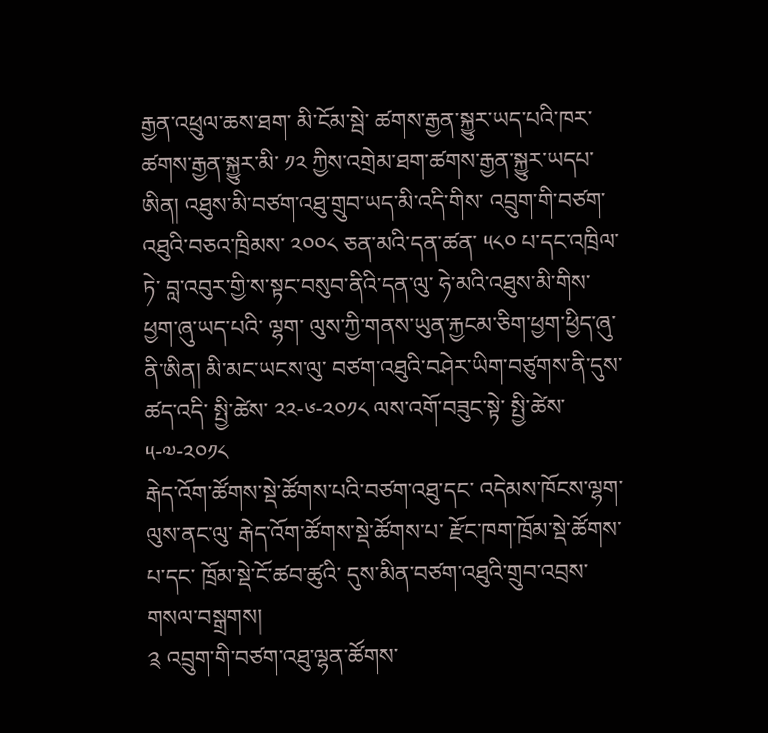རྒྱན་འཕྲུལ་ཆས་ཐག་ མི་ངོམ་སྦེ་ ཚགས་རྒྱན་སྐྱུར་ཡད་པའི་ཁར་ ཚགས་རྒྱན་སྐྱུར་མི་ ༡༢ ཀྱིས་འགྲེམ་ཐག་ཚགས་རྒྱན་སྐྱུར་ཡདཔ་ཨིན། འཐུས་མི་བཙག་འཐུ་གྲུབ་ཡད་མི་འདི་གིས་ འབྲུག་གི་བཙག་འཐུའི་བཅའ་ཁྲིམས་ ༢༠༠༨ ཅན་མའི་དན་ཚན་ ༥༨༠ པ་དང་འཁྲིལ་ཏེ་ བླ་འབུར་གྱི་ས་སྟང་བསུབ་ནིའི་དན་ལུ་ ཧེ་མའི་འཐུས་མི་གིས་ཕྱག་ཞུ་ཡད་པའི་ ལྷག་ ལུས་ཀྱི་གནས་ཡུན་རྐྱངམ་ཅིག་ཕྱག་ཕྱིད་ཞུ་ནི་ཨིན། མི་མང་ཡངས་ལུ་ བཙག་འཐུའི་བཤེར་ཡིག་བཙུགས་ནི་དུས་ཚད་འདི་ སྤྱི་ཚེས་ ༢༢-༦-༢༠༡༨ ལས་འགོ་བཟུང་སྟེ་ སྤྱི་ཚེས་ ༥-༧-༢༠༡༨
རྒེད་འོག་ཚོགས་སྡེ་ཚོགས་པའི་བཙག་འཐུ་དང་ འདེམས་ཁོངས་ལྷག་ལུས་ནང་ལུ་ རྒེད་འོག་ཚོགས་སྡེ་ཚོགས་པ་ རྫོང་ཁག་ཁྲོམ་སྡེ་ཚོགས་པ་དང་ ཁྲོམ་སྡེ་ངོ་ཚབ་ཚུའི་ དུས་མིན་བཙག་འཐུའི་གྲུབ་འབྲས་གསལ་བསྒྲགས།
༉ འབྲུག་གི་བཙག་འཐུ་ལྷན་ཚོགས་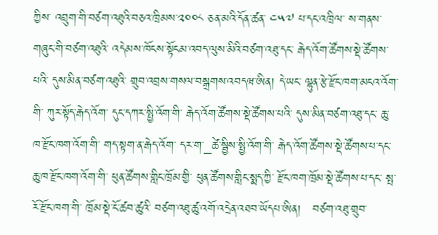ཀྱིས་ འབྲུག་གི་བཙག་འཐུའི་བཅའ་ཁྲིམས་༢༠༠༨ ཅན་མའི་དོན་ཚན་ ༤༥༧ པ་དང་འཁྲིལ་ ས་གནས་གཞུང་གི་བཙག་འཐུའི་ འདེམས་ཁོངས་སྟོངམ་འབད་ལུས་མིའི་བཙག་འཐུ་དང་ རྒེད་འོག་ཚོགས་སྡེ་ཚོགས་པའི་ དུས་མིན་བཙག་འཐུའི་ གྲུབ་འབྲས་གསལ་བསྒྲགས་འབདཝ་ཨིན། དེ་ཡང་ ལྷུན་རྩེ་རྫོང་ཁག་མངའ་འོག་གི་ ཀུར་སྟོད་རྒེད་འོག་ དུང་དཀར་སྤྱི་འོག་གི་ རྒེད་འོག་ཚོགས་སྡེ་ཚོགས་པའི་ དུས་མིན་བཙག་འཐུ་དང་ ཆུ་ཁ་རྫོང་ཁག་འོག་གི་ གད་སྟག་ན་རྒེད་འོག་ དར་ག་_ཚེ་སྦྱིས་སྤྱི་འོག་གི་ རྒེད་འོག་ཚོགས་སྡེ་ཚོགས་པ་དང་ ཆུ་ཁ་རྫོང་ཁག་འོག་གི་ ཕུན་ཚོགས་གླིང་ཁྲོམ་གྱི་ ཕུན་ཚོགས་གླིང་སྨད་ཀྱི་ རྫོང་ཁག་ཁྲོམ་སྡེ་ཚོགས་པ་དང་ སྤ་རོ་རྫོང་ཁག་གི་ ཁྲོམ་སྡེ་ངོ་ཚབ་ཚུའི་ བཙག་འཐུ་ཚུ་འགོ་འདྲེན་འཐབ་ཡོདཔ་ཨིན།   བཙག་འཐུ་གྲུབ་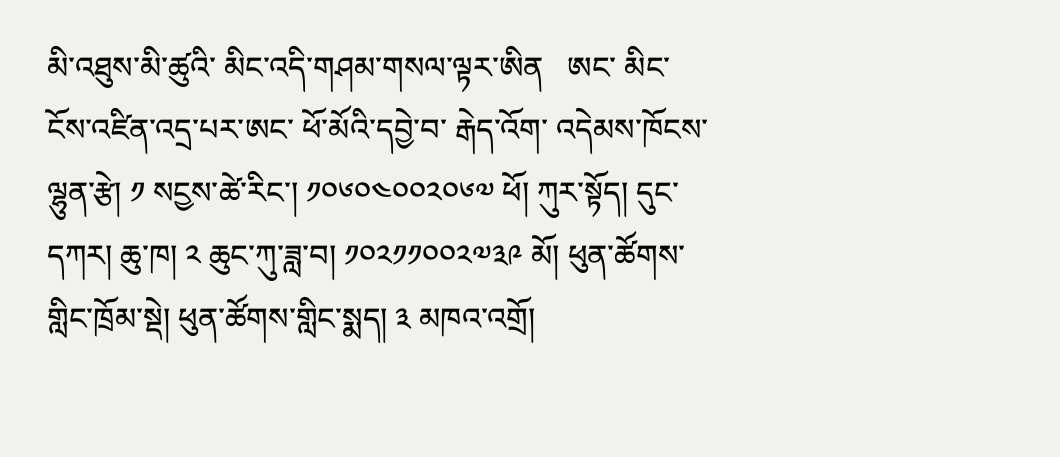མི་འཐུས་མི་ཚུའི་ མིང་འདི་གཤམ་གསལ་ལྟར་ཨིན   ཨང་ མིང་ ངོས་འཛིན་འདྲ་པར་ཨང་ ཕོ་མོའི་དབྱེ་བ་ རྒེད་འོག་ འདེམས་ཁོངས་ ལྷུན་རྩེ། ༡ སངྱས་ཚེ་རིང་། ༡༠༦༠༤༠༠༢༠༦༧ ཕོ། ཀུར་སྟོད། དུང་དཀར། ཆུ་ཁ། ༢ ཆུང་ཀུ་ཟླ་བ། ༡༠༢༡༡༠༠༢༧༣༩ མོ། ཕུན་ཚོགས་གླིང་ཁྲོམ་སྡེ། ཕུན་ཚོགས་གླིང་སྨད། ༣ མཁའ་འགྲོ།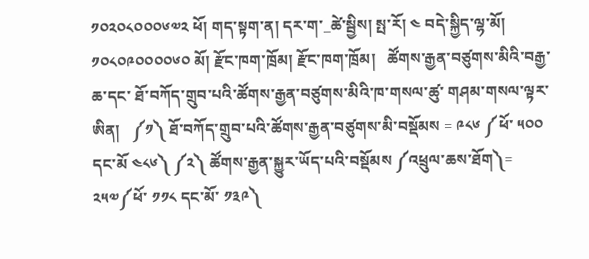༡༠༢༠༨༠༠༠༦༧༢ ཕོ། གད་སྟག་ན། དར་ག་_ཚེ་སྦྱིས། སྤ་རོ། ༤ བདེ་སྐྱིད་ལྷ་མོ། ༡༠༨༠༩༠༠༠༠༦༠ མོ། རྫོང་ཁག་ཁྲོམ། རྫོང་ཁག་ཁྲོམ།   ཚོགས་རྒྱན་བཙུགས་མིའི་བརྒྱ་ཆ་དང་ ཐོ་བཀོད་གྲུབ་པའི་ཚོགས་རྒྱན་བཙུགས་མིའི་ཁ་གསལ་ཚུ་ གཤམ་གསལ་ལྟར་ཨིན།   ༼༡༽ ཐོ་བཀོད་གྲུབ་པའི་ཚོགས་རྒྱན་བཙུགས་མི་བསྡོམས = ༩༨༦ ༼ཕོ་ ༥༠༠ དང་མོ ༤༨༦༽ ༼༢༽ ཚོགས་རྒྱན་སྐྱུར་ཡོད་པའི་བསྡོམས ༼འཕྲུལ་ཆས་ཐོག༽= ༢༥༧༼ཕོ་ ༡༡༨ དང་མོ་ ༡༣༩༽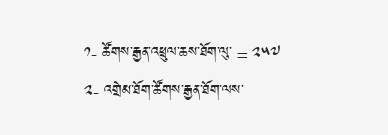༡- ཚོགས་རྒྱན་འཕྲུལ་ཆས་ཐོག་ལུ་ = ༢༥༧ ༢- འགྲེམ་ཐོག་ཚོགས་རྒྱན་ཐོག་ལས་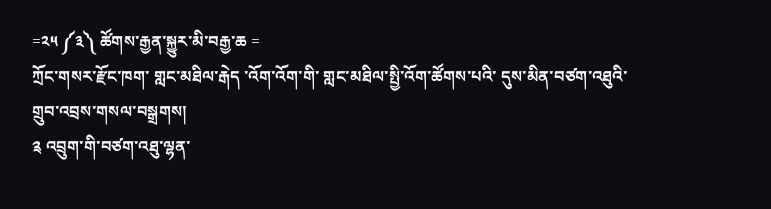=༢༥ ༼༣༽ ཚོགས་རྒྱན་སྐྱུར་མི་བརྒྱ་ཆ =
ཀྲོང་གསར་རྫོང་ཁག་ གླང་མཐིལ་རྒེད ་འོག་འོག་གི་ གླང་མཐིལ་སྤྱི་འོག་ཚོགས་པའི་ དུས་མིན་བཙག་འཐུའི་ གྲུབ་འབྲས་གསལ་བསྒྲགས།
༉ འབྲུག་གི་བཙག་འཐུ་ལྷན་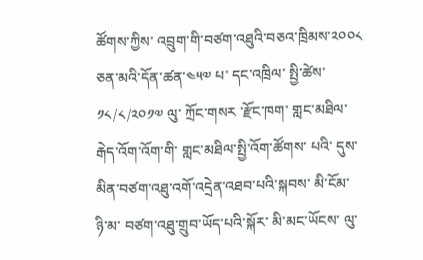ཚོགས་ཀྱིས་ འབྲུག་གི་བཙག་འཐུའི་བཅའ་ཁྲིམས་༢༠༠༨ ཅན་མའི་དོན་ཚན་༤༥༧ པ་ དང་འཁྲིལ་ སྤྱི་ཚེས་ ༡༨/༨/༢༠༡༧ ལུ་ ཀྲོང་གསར ་རྫོང་ཁག་ གླང་མཐིལ་རྒེད་འོག་འོག་གི་ གླང་མཐིལ་སྤྱི་འོག་ཚོགས་ པའི་ དུས་མིན་བཙག་འཐུ་འགོ་འདྲེན་འཐབ་པའི་སྐབས་ མི་ངོམ་ ཉི་མ་ བཙག་འཐུ་གྲུབ་ཡོད་པའི་སྐོར་ མི་མང་ཡོངས་ ལུ་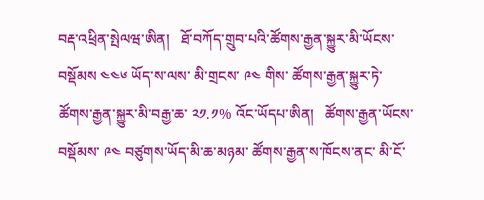བརྡ་འཕྲིན་སྤེལཝ་ཨིན།   ཐོ་བཀོད་གྲུབ་པའི་ཚོགས་རྒྱན་སྐྱུར་མི་ཡོངས་བསྡོམས ༤༤༦ ཡོད་ས་ལས་ མི་གྲངས་ ༩༤ གིས་ ཚོགས་རྒྱན་སྐྱུར་ཏེ་ ཚོགས་རྒྱན་སྐྱུར་མི་བརྒྱ་ཆ་ ༢༡.༡% འོང་ཡོདཔ་ཨིན།   ཚོགས་རྒྱན་ཡོངས་བསྡོམས་ ༩༤ བཙུགས་ཡོད་མི་ཆ་མཉམ་ ཚོགས་རྒྱན་ས་ཁོངས་ནང་ མི་ངོ་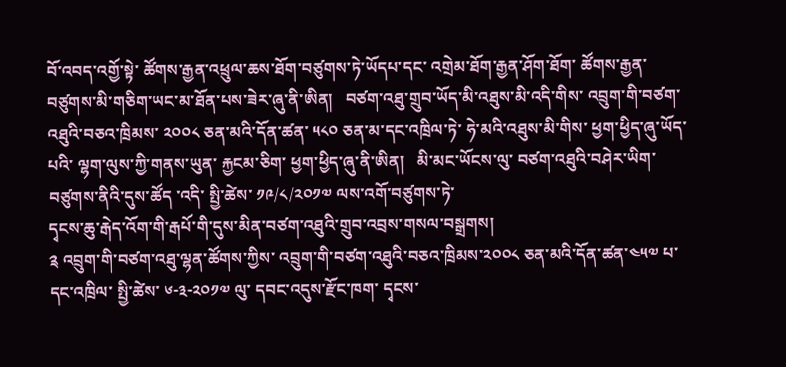བོ་འབད་འགྱོ་སྟེ་ ཚོགས་རྒྱན་འཕྲུལ་ཆས་ཐོག་བཙུགས་ཏེ་ཡོདཔ་དང་ འགྲེམ་ཐོག་རྒྱན་ཤོག་ཐོག་ ཚོགས་རྒྱན་བཙུགས་མི་གཅིག་ཡང་མ་ཐོན་པས་ཟེར་ཞུ་ནི་ཨིན།   བཙག་འཐུ་གྲུབ་ཡོད་མི་འཐུས་མི་འདི་གིས་ འབྲུག་གི་བཙག་འཐུའི་བཅའ་ཁྲིམས་ ༢༠༠༨ ཅན་མའི་དོན་ཚན་ ༥༨༠ ཅན་མ་དང་འཁྲིལ་ཏེ་ ཧེ་མའི་འཐུས་མི་གིས་ ཕྱག་ཕྱིད་ཞུ་ཡོད་པའི་ ལྷག་ལུས་ཀྱི་གནས་ཡུན་ རྐྱངམ་ཅིག་ ཕྱག་ཕྱིད་ཞུ་ནི་ཨིན།   མི་མང་ཡོངས་ལུ་ བཙག་འཐུའི་བཤེར་ཡིག་བཙུགས་ནིའི་དུས་ཚོད ་འདི་ སྤྱི་ཚེས་ ༡༩/༨/༢༠༡༧ ལས་འགོ་བཙུགས་ཏེ་
དྭངས་ཆུ་རྒེད་འོག་གི་རྒཔོ་གི་དུས་མིན་བཙག་འཐུའི་གྲུབ་འབྲས་གསལ་བསྒྲགས།
༉ འབྲུག་གི་བཙག་འཐུ་ལྷན་ཚོགས་ཀྱིས་ འབྲུག་གི་བཙག་འཐུའི་བཅའ་ཁྲིམས་༢༠༠༨ ཅན་མའི་དོན་ཚན་༤༥༧ པ་དང་འཁྲིལ་ སྤྱི་ཚེས་ ༦-༣-༢༠༡༧ ལུ་ དབང་འདུས་རྫོང་ཁག་ དྭངས་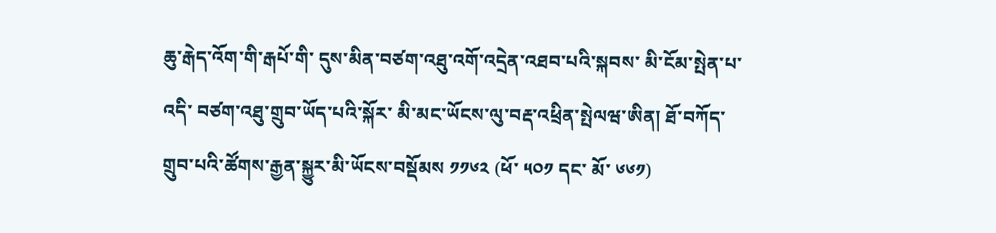ཆུ་རྒེད་འོག་གི་རྒཔོ་གི་ དུས་མིན་བཙག་འཐུ་འགོ་འདྲེན་འཐབ་པའི་སྐབས་ མི་ངོམ་སྤེན་པ་ འདི་ བཙག་འཐུ་གྲུབ་ཡོད་པའི་སྐོར་ མི་མང་ཡོངས་ལུ་བརྡ་འཕྲིན་སྤེལཝ་ཨིན། ཐོ་བཀོད་གྲུབ་པའི་ཚོགས་རྒྱན་སྐྱུར་མི་ཡོངས་བསྡོམས ༡༡༦༢ (ཕོ་ ༥༠༡ དང་ མོ་ ༦༦༡)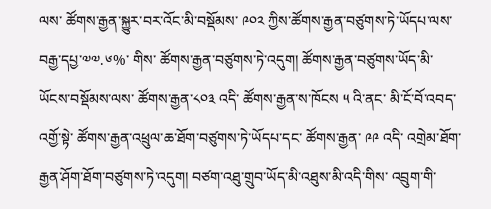ལས་ ཚོགས་རྒྱན་སྐྱུར་བར་འོང་མི་བསྡོམས་ ༩༠༢ ཀྱིས་ཚོགས་རྒྱན་བཙུགས་ཏེ་ཡོདཔ་ལས་ བརྒྱ་དཔྱ་༧༧.༦%་ གིས་ ཚོགས་རྒྱན་བཙུགས་ཏེ་འདུག། ཚོགས་རྒྱན་བཙུགས་ཡོད་མི་ཡོངས་བསྡོམས་ལས་ ཚོགས་རྒྱན་༨༠༣ འདི་ ཚོགས་རྒྱན་ས་ཁོངས ༥ འི་ནང་ མི་ངོ་བོ་འབད་འགྱོ་སྟེ་ ཚོགས་རྒྱན་འཕྲུལ་ཆ་ཐོག་བཙུགས་ཏེ་ཡོདཔ་དང་ ཚོགས་རྒྱན་ ༩༩ འདི་ འགྲེམ་ཐོག་རྒྱན་ཤོག་ཐོག་བཙུགས་ཏེ་འདུག། བཙག་འཐུ་གྲུབ་ཡོད་མི་འཐུས་མི་འདི་གིས་ འབྲུག་གི་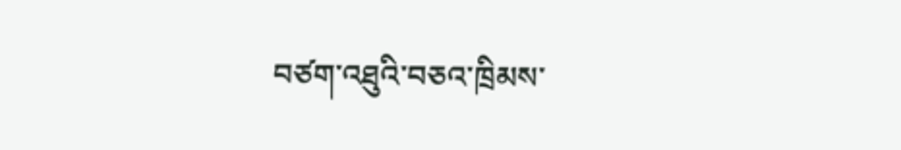བཙག་འཐུའི་བཅའ་ཁྲིམས་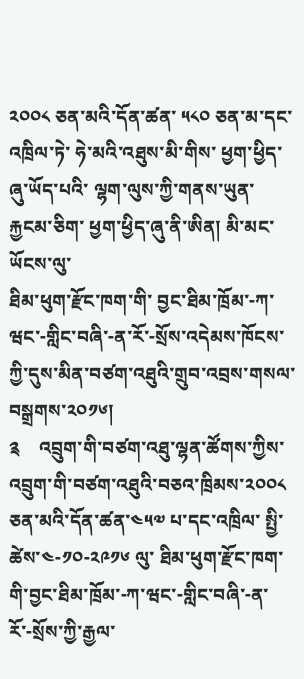༢༠༠༨ ཅན་མའི་དོན་ཚན་ ༥༨༠ ཅན་མ་དང་འཁྲིལ་ཏེ་ ཧེ་མའི་འཐུས་མི་གིས་ ཕྱག་ཕྱིད་ཞུ་ཡོད་པའི་ ལྷག་ལུས་ཀྱི་གནས་ཡུན་ རྐྱངམ་ཅིག་ ཕྱག་ཕྱིད་ཞུ་ནི་ཨིན། མི་མང་ཡོངས་ལུ་
ཐིམ་ཕུག་རྫོང་ཁག་གི་ བྱང་ཐིམ་ཁྲོམ་-ཀ་ཝང་-གླིང་བཞི་-ན་རོ་-སྲོས་འདེམས་ཁོངས་ཀྱི་དུས་མིན་བཙག་འཐུའི་གྲུབ་འབྲས་གསལ་བསྒྲགས་༢༠༡༦།
༉    འབྲུག་གི་བཙག་འཐུ་ལྷན་ཚོགས་ཀྱིས་ འབྲུག་གི་བཙག་འཐུའི་བཅའ་ཁྲིམས་༢༠༠༨ ཅན་མའི་དོན་ཚན་༤༥༧ པ་དང་འཁྲིལ་ སྤྱི་ཚེས་༤-༡༠-༢༩༡༦ ལུ་ ཐིམ་ཕུག་རྫོང་ཁག་གི་བྱང་ཐིམ་ཁྲོམ་-ཀ་ཝང་-གླིང་བཞི་-ན་རོ་-སྲོས་ཀྱི་རྒྱལ་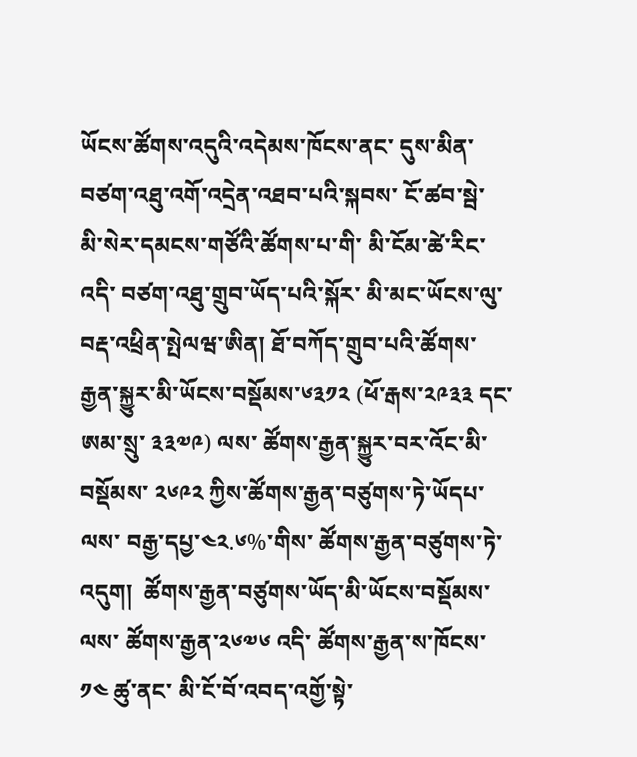ཡོངས་ཚོགས་འདུའི་འདེམས་ཁོངས་ནང་ དུས་མིན་བཙག་འཐུ་འགོ་འདྲེན་འཐབ་པའི་སྐབས་ ངོ་ཚབ་སྦེ་ མི་སེར་དམངས་གཙོའི་ཚོགས་པ་གི་ མི་ངོམ་ཚེ་རིང་འདི་ བཙག་འཐུ་གྲུབ་ཡོད་པའི་སྐོར་ མི་མང་ཡོངས་ལུ་བརྡ་འཕྲིན་སྤེལཝ་ཨིན། ཐོ་བཀོད་གྲུབ་པའི་ཚོགས་རྒྱན་སྐྱུར་མི་ཡོངས་བསྡོམས་༦༣༡༢ (ཕོ་རྒས་༢༩༣༣ དང་ ཨམ་སྲུ་ ༣༣༧༩) ལས་ ཚོགས་རྒྱན་སྐྱུར་བར་འོང་མི་བསྡོམས་ ༢༦༩༢ ཀྱིས་ཚོགས་རྒྱན་བཙུགས་ཏེ་ཡོདཔ་ལས་ བརྒྱ་དཔྱ་༤༢.༦%་གིས་ ཚོགས་རྒྱན་བཙུགས་ཏེ་འདུག།  ཚོགས་རྒྱན་བཙུགས་ཡོད་མི་ཡོངས་བསྡོམས་ལས་ ཚོགས་རྒྱན་༢༦༧༦ འདི་ ཚོགས་རྒྱན་ས་ཁོངས་༡༤ ཚུ་ནང་ མི་ངོ་བོ་འབད་འགྱོ་སྟེ་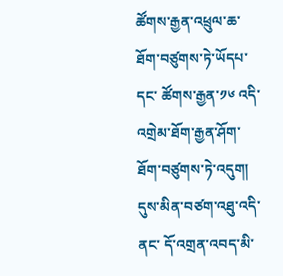ཚོགས་རྒྱན་འཕྲུལ་ཆ་ཐོག་བཙུགས་ཏེ་ཡོདཔ་དང་ ཚོགས་རྒྱན་༡༦ འདི་ འགྲེམ་ཐོག་རྒྱན་ཤོག་ཐོག་བཙུགས་ཏེ་འདུག། དུས་མིན་བཙག་འཐུ་འདི་ནང་ དོ་འགྲན་འབད་མི་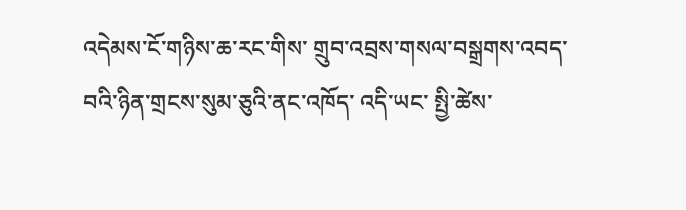འདེམས་ངོ་གཉིས་ཆ་རང་གིས་ གྲུབ་འབྲས་གསལ་བསྒྲགས་འབད་བའི་ཉིན་གྲངས་སུམ་ཅུའི་ནང་འཁོད་ འདི་ཡང་ སྤྱི་ཚེས་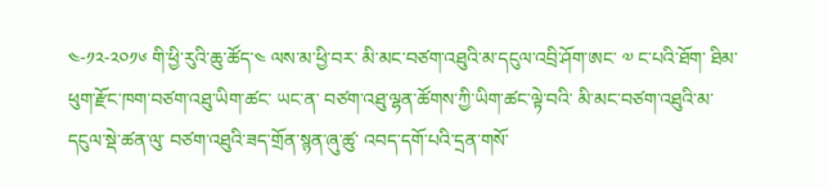༤-༡༢-༢༠༡༦ གི་ཕྱི་རུའི་ཆུ་ཚོད་༤ ལས་མ་ཕྱི་བར་ མི་མང་བཙག་འཐུའི་མ་དངུལ་འབྲི་ཤོག་ཨང་ ༧ ང་པའི་ཐོག་ ཐིམ་ཕུག་རྫོང་ཁག་བཙག་འཐུ་ཡིག་ཚང་ ཡང་ན་ བཙག་འཐུ་ལྷན་ཚོགས་ཀྱི་ཡིག་ཚང་ལྟེ་བའི་ མི་མང་བཙག་འཐུའི་མ་དངུལ་སྡེ་ཚན་ལུ་ བཙག་འཐུའི་ཟད་གྲོན་སྙན་ཞུ་ཚུ་ འབད་དགོ་པའི་དྲན་གསོ་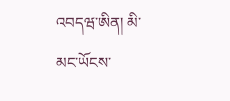འབདཝ་ཨིན། མི་མང་ཡོངས་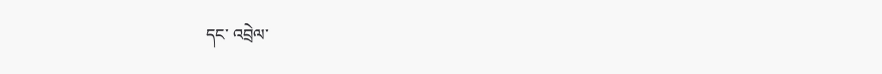དང་ འབྲེལ་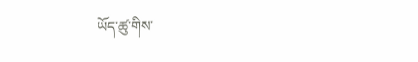ཡོད་ཚུ་གིས་